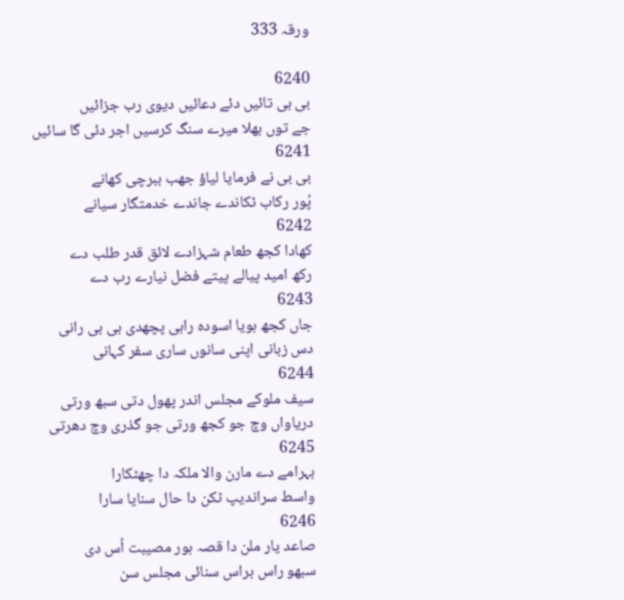ورقہ 333

6240
بی بی تائیں دئے دعائیں دیوی رب جزائیں
جے توں بھلا میرے سنگ کرسیں اجر دئی گا سائیں
6241
بی بی نے فرمایا لیاؤ جھب ببرچی کھانے
پُور رکاب ٹکاندے جاندے خدمتگار سیانے
6242
کھادا کجھ طعام شہزادے لائق قدر طلب دے
رکھ امید پیالے پیتے فضل نیارے رب دے
6243
جاں کجھ ہویا اسودہ راہی پچھدی بی بی رانی
دس زبانی اپنی سانوں ساری سفر کہانی
6244
سیف ملوکے مجلس اندر پھول دتی سبھ ورتی
دریاواں وچ جو کجھ ورتی جو گذری وچ دھرتی
6245
بہرامے دے مارن والا ملکہ دا چھٹکارا
واسط سراندیپ ٹکن دا حال سنایا سارا
6246
صاعد یار ملن دا قصہ ہور مصیبت اُس دی
سبھو راس براس سنائی مجلس سن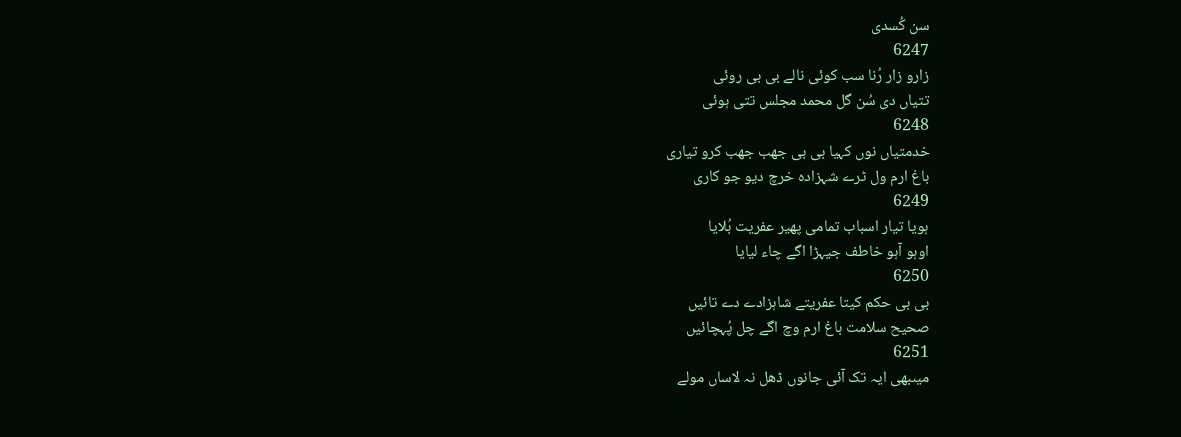سن کُسدی
6247
زارو زار رُنا سب کوئی نالے بی بی روئی
تتیاں دی سُن گل محمد مجلس تتی ہوئی
6248
خدمتیاں نوں کہیا بی بی جھب جھب کرو تیاری
باغ ارم ول ٹرے شہزادہ خرچ دیو جو کاری
6249
ہویا تیار اسباب تمامی پھیر عفریت بُلایا
اوہو آہو خاطف جیہڑا اگے چاء لیایا
6250
بی بی حکم کیتا عفریتے شاہزادے دے تائیں
صحیح سلامت باغ ارم وچ اگے چل پُہچائیں
6251
میںبھی ایہ تک آئی جانوں ڈھل نہ لاساں مولے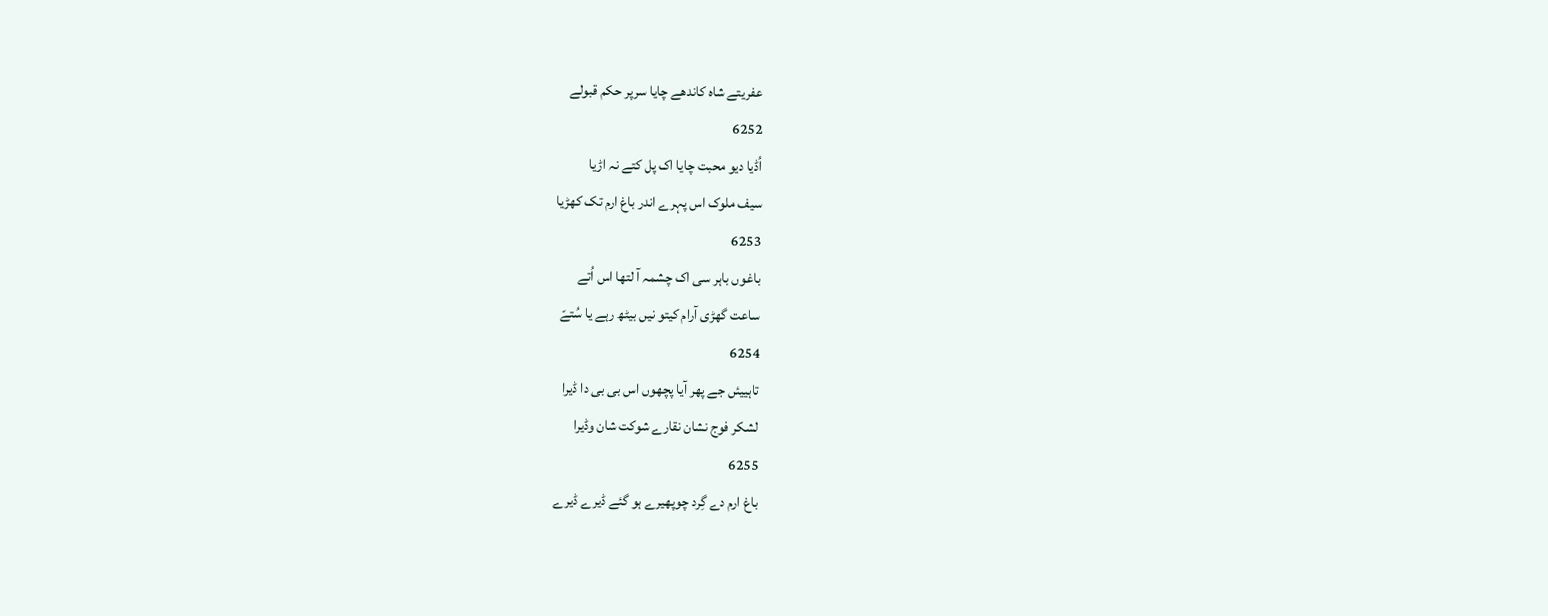عفریتے شاہ کاندھے چایا سرپر حکم قبولے
6252
اُڈیا دیو محبت چایا اک پل کتے نہ اڑیا
سیف ملوک اس پہرے اندر باغ ارم تک کھڑیا
6253
باغوں باہر سی اک چشمہ آ لتھا اس اُتے
ساعت گھڑی آرام کیتو نیں بیٹھ رہے یا سُتےّ
6254
تاہییئں جے پھر آیا پچھوں اس بی بی دا ڈیرا
لشکر فوج نشان نقارے شوکت شان وڈیرا
6255
باغ ارم دے گِرد چوپھیرے ہو گئے ڈیرے ڈیرے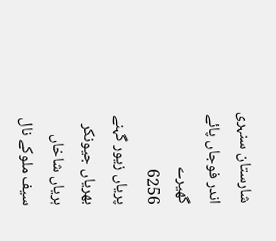شارستان سنہری اندر فوجاں پائے گھیرے
6256
پریاں زیور گہنے بھریاں جیونکر ہریاں شاخاں
سیف ملوکے نال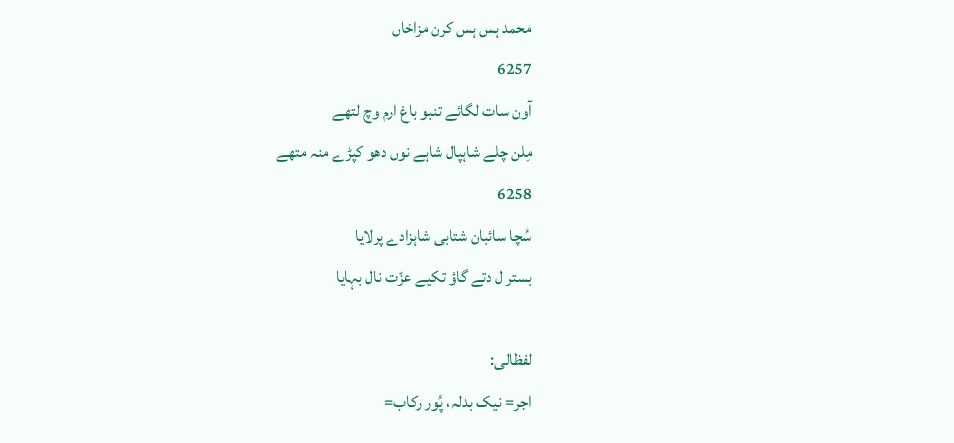محمد ہس ہس کرن مزاخاں
6257
آون سات لگائے تنبو باغ ارم وچ لتھے
مِلن چلے شاہپال شاہے نوں دھو کپڑے منہ متھے
6258
سُچا سائبان شتابی شاہزادے پرلایا
بستر ل دتے گاؤ تکیے عزّت نال بہایا

لفظالی:
اجر= نیک بدلہ، پُور رکاب=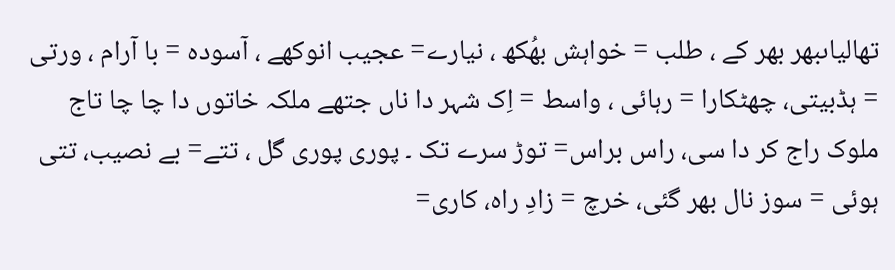تھالیاںبھر بھر کے ، طلب = خواہش بھُکھ ، نیارے= عجیب انوکھے ، آسودہ = با آرام ، ورتی = ہڈبیتی، چھٹکارا = رہائی ، واسط = اِک شہر دا ناں جتھے ملکہ خاتوں دا چا چا تاج ملوک راج کر دا سی، راس براس= توڑ سرے تک ۔ پوری پوری گل ، تتے= بے نصیب، تتی ہوئی = سوز نال بھر گئی، خرچ = زادِ راہ، کاری=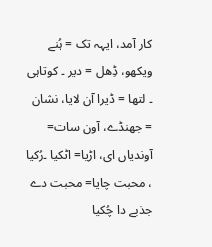کار آمد، ایہہ تک = ہُنے ویکھو، ڈِھل = دیر ۔ کوتاہی ۔ لتھا = ڈیرا آن لایا، نشان = جھنڈے، آون سات= آوندیاں ای، اڑیا= اٹکیا ۔رُکیا ، محبت چایا= محبت دے جذبے دا چُکیا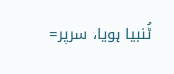ٹُنبیا ہویا، سرپر=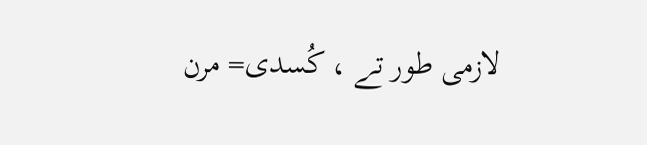لازمی طور تے ، کُسدی= مرن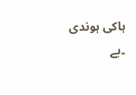ہاکی ہوندی ۔بے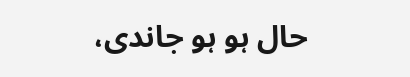حال ہو ہو جاندی،